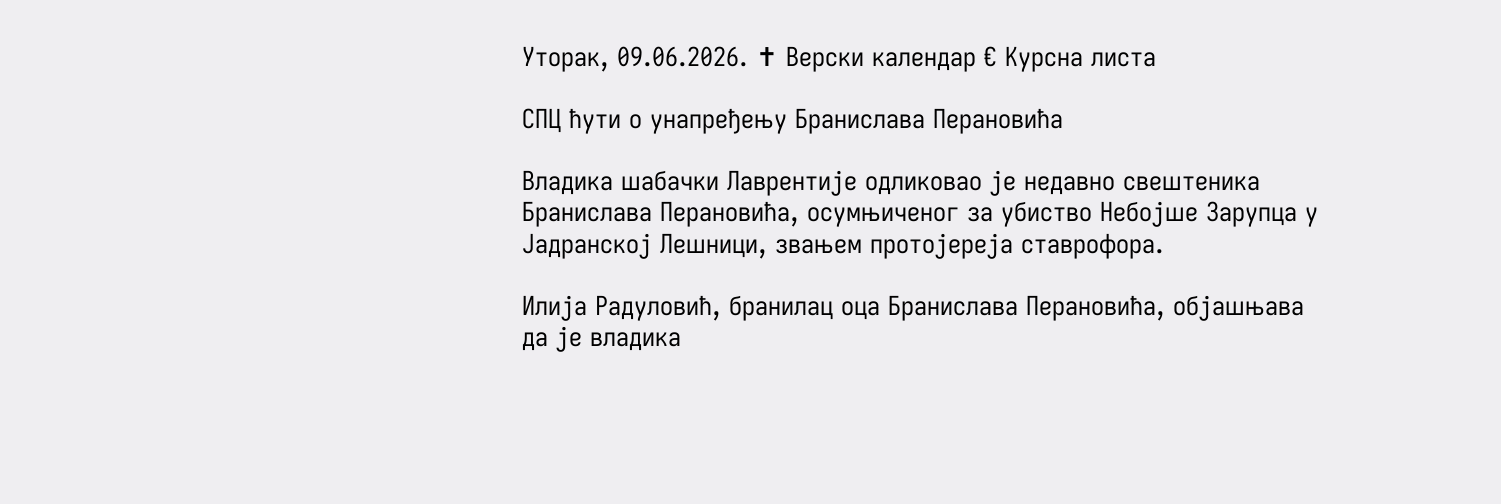Уторак, 09.06.2026. ✝ Верски календар € Курсна листа

СПЦ ћути о унапређењу Бранислава Перановића

Владика шабачки Лаврентије одликовао је недавно свештеника Бранислава Перановића, осумњиченог за убиство Небојше Зарупца у Јадранској Лешници, звањем протојереја ставрофора.

Илија Радуловић, бранилац оца Бранислава Перановића, објашњава да је владика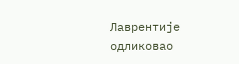Лаврентије одликовао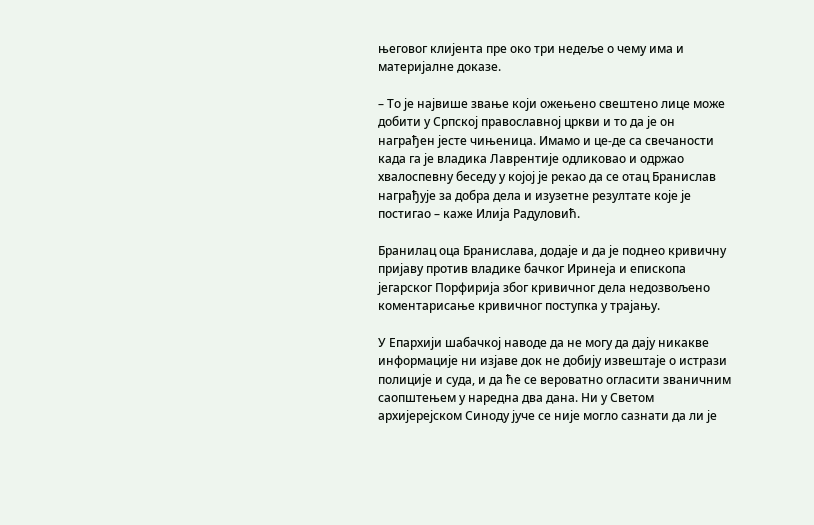његовог клијента пре око три недеље о чему има и материјалне доказе.

– То је највише звање који ожењено свештено лице може добити у Српској православној цркви и то да је он награђен јесте чињеница. Имамо и це-де са свечаности када га је владика Лаврентије одликовао и одржао хвалоспевну беседу у којој је рекао да се отац Бранислав награђује за добра дела и изузетне резултате које је постигао – каже Илија Радуловић.

Бранилац оца Бранислава, додаје и да је поднео кривичну пријаву против владике бачког Иринеја и епископа јегарског Порфирија због кривичног дела недозвољено коментарисање кривичног поступка у трајању.

У Епархији шабачкој наводе да не могу да дају никакве информације ни изјаве док не добију извештаје о истрази полиције и суда, и да ће се вероватно огласити званичним саопштењем у наредна два дана. Ни у Светом архијерејском Синоду јуче се није могло сазнати да ли је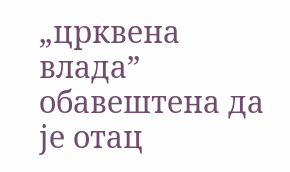„црквена влада” обавештена да је отац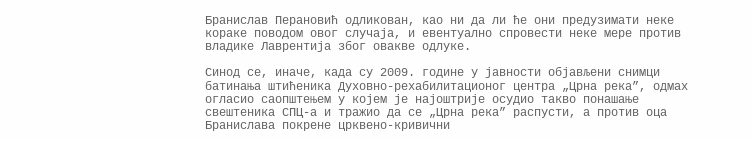Бранислав Перановић одликован, као ни да ли ће они предузимати неке кораке поводом овог случаја, и евентуално спровести неке мере против владике Лаврентија због овакве одлуке.

Синод се, иначе, када су 2009. године у јавности објављени снимци батинања штићеника Духовно-рехабилитационог центра „Црна река”, одмах огласио саопштењем у којем је најоштрије осудио такво понашање свештеника СПЦ-а и тражио да се „Црна река” распусти, а против оца Бранислава покрене црквено-кривични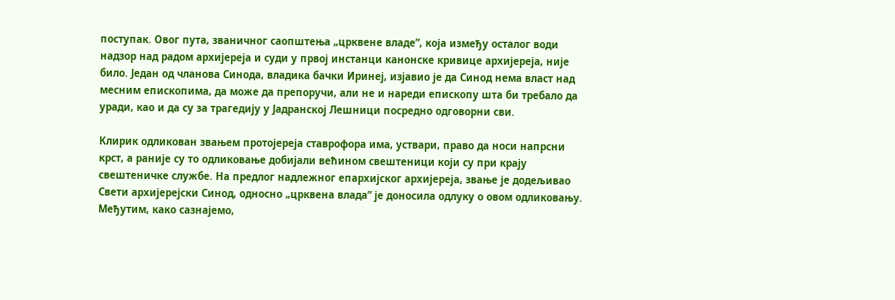поступак. Овог пута, званичног саопштења „црквене владе”, која између осталог води надзор над радом архијереја и суди у првој инстанци канонске кривице архијереја, није било. Један од чланова Синода, владика бачки Иринеј, изјавио је да Синод нема власт над месним епископима, да може да препоручи, али не и нареди епископу шта би требало да уради, као и да су за трагедију у Јадранској Лешници посредно одговорни сви.

Клирик одликован звањем протојереја ставрофора има, уствари, право да носи напрсни крст, а раније су то одликовање добијали већином свештеници који су при крају свештеничке службе. На предлог надлежног епархијског архијереја, звање је додељивао Свети архијерејски Синод, односно „црквена влада” је доносила одлуку о овом одликовању. Међутим, како сазнајемо,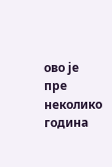ово је пре неколико година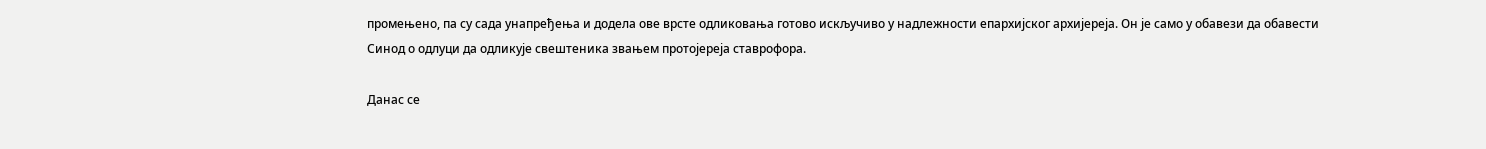промењено, па су сада унапређења и додела ове врсте одликовања готово искључиво у надлежности епархијског архијереја. Он је само у обавези да обавести Синод о одлуци да одликује свештеника звањем протојереја ставрофора.

Данас се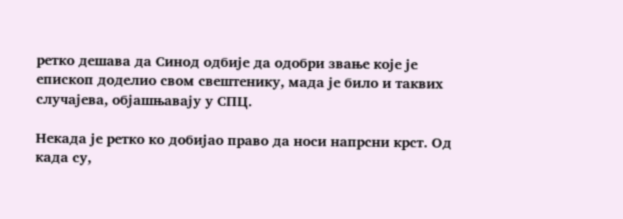ретко дешава да Синод одбије да одобри звање које је епископ доделио свом свештенику, мада је било и таквих случајева, објашњавају у СПЦ.

Некада је ретко ко добијао право да носи напрсни крст. Од када су,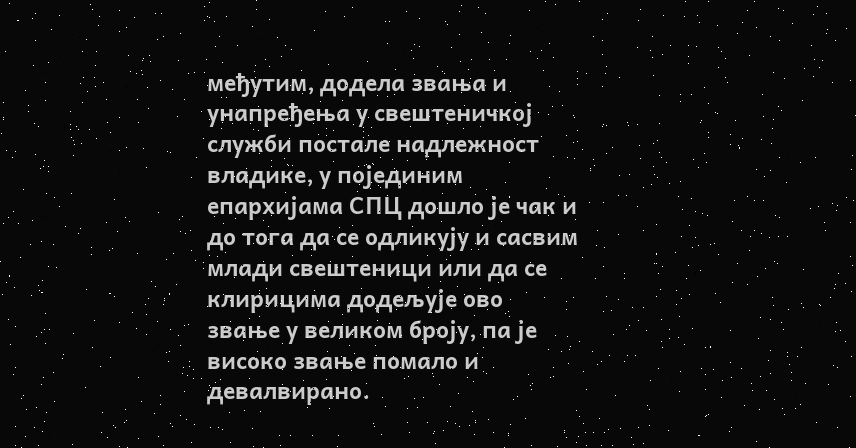међутим, додела звања и унапређења у свештеничкој служби постале надлежност владике, у појединим епархијама СПЦ дошло је чак и до тога да се одликују и сасвим млади свештеници или да се клирицима додељује ово звање у великом броју, па је високо звање помало и девалвирано.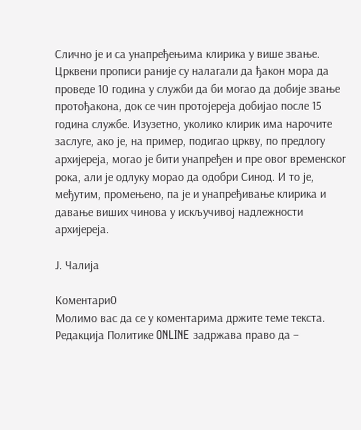Слично је и са унапређењима клирика у више звање. Црквени прописи раније су налагали да ђакон мора да проведе 10 година у служби да би могао да добије звање протођакона, док се чин протојереја добијао после 15 година службе. Изузетно, уколико клирик има нарочите заслуге, ако је, на пример, подигао цркву, по предлогу архијереја, могао је бити унапређен и пре овог временског рока, али је одлуку морао да одобри Синод. И то је, међутим, промењено, па је и унапређивање клирика и давање виших чинова у искључивој надлежности архијереја.

Ј. Чалија

Коментари0
Молимо вас да се у коментарима држите теме текста. Редакција Политике ONLINE задржава право да –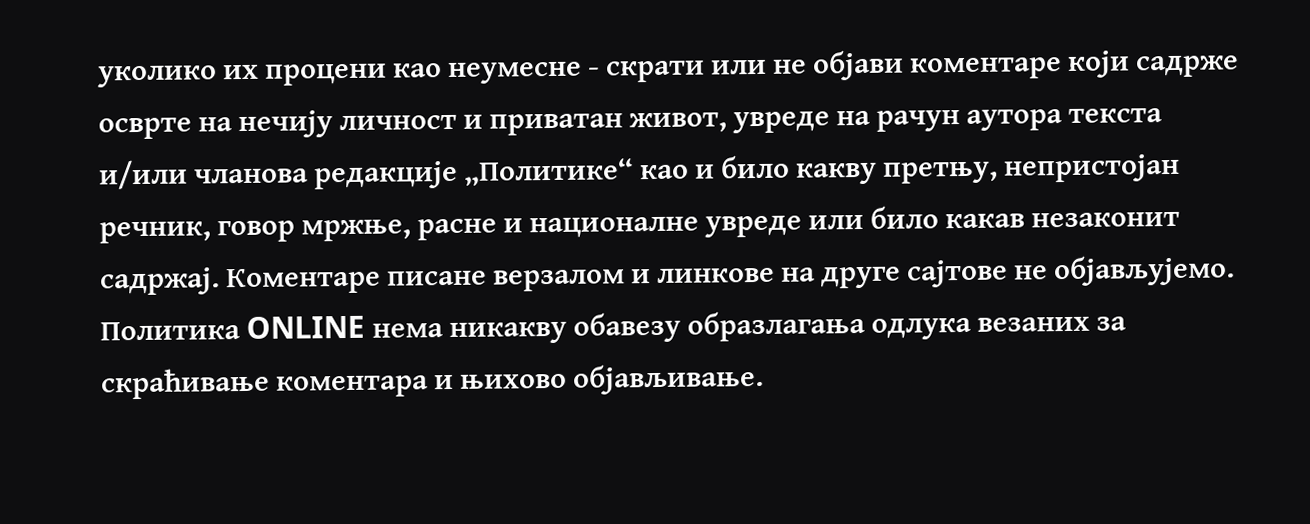уколико их процени као неумесне - скрати или не објави коментаре који садрже осврте на нечију личност и приватан живот, увреде на рачун аутора текста и/или чланова редакције „Политике“ као и било какву претњу, непристојан речник, говор мржње, расне и националне увреде или било какав незаконит садржај. Коментаре писане верзалом и линкове на друге сајтове не објављујемо. Политика ONLINE нема никакву обавезу образлагања одлука везаних за скраћивање коментара и њихово објављивање.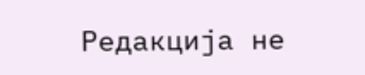Редакција не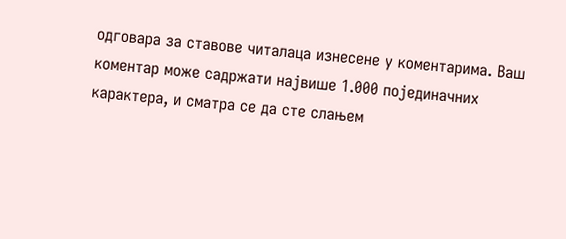одговара за ставове читалаца изнесене у коментарима. Ваш коментар може садржати највише 1.000 појединачних карактера, и сматра се да сте слањем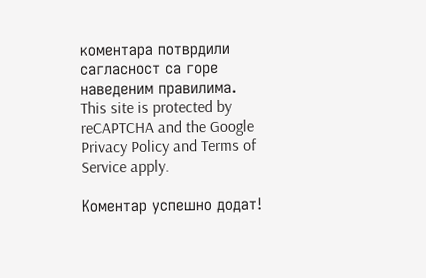коментара потврдили сагласност са горе наведеним правилима.
This site is protected by reCAPTCHA and the Google Privacy Policy and Terms of Service apply.

Комeнтар успeшно додат!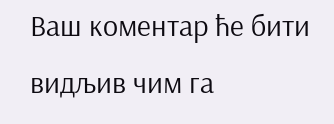Ваш комeнтар ћe бити видљив чим га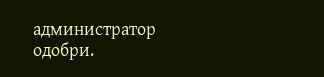администратор одобри.